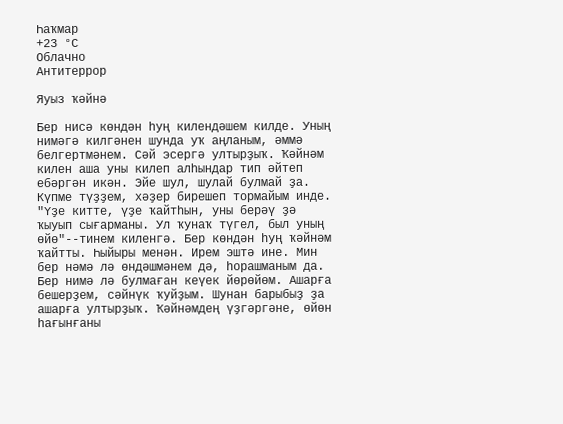Һаҡмар
+23 °С
Облачно
Антитеррор

Яуыз ҡәйнә

Бер нисә көндән һуң килендәшем килде. Уның нимәгә килгәнен шунда уҡ аңланым, әммә белгертмәнем. Сәй эсергә ултырҙыҡ. Ҡәйнәм килен аша уны килеп алһындар тип әйтеп ебәргән икән. Эйе шул, шулай булмай ҙа. Күпме түҙҙем, хәҙер бирешеп тормайым инде. "Үҙе китте, үҙе ҡайтһын, уны берәү ҙә ҡыуып сығарманы. Ул ҡунаҡ түгел, был уның өйө"--тинем киленгә. Бер көндән һуң ҡәйнәм ҡайтты. Һыйыры менән. Ирем эштә ине. Мин бер нәмә лә өндәшмәнем дә, һорашманым да. Бер нимә лә булмаған кеүек йөрөйөм. Ашарға бешерҙем, сәйнүк ҡуйҙым. Шунан барыбыҙ ҙа ашарға ултырҙыҡ. Ҡәйнәмдең үҙгәргәне, өйөн һағынғаны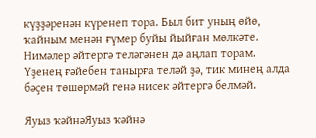күҙҙәренән күренеп тора. Был бит уның өйө, ҡайным менән ғүмер буйы йыйған мөлкәте. Нимәлер әйтергә теләгәнен дә аңлап торам. Үҙенең ғәйебен танырға теләй ҙә, тик минең алда бәҫен төшөрмәй генә нисек әйтергә белмәй.

Яуыз ҡәйнәЯуыз ҡәйнә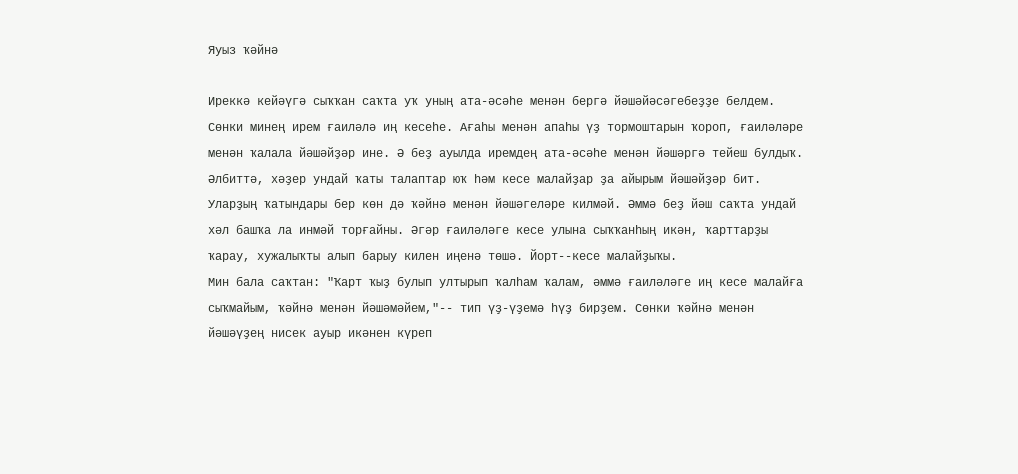Яуыз ҡәйнә

Иреккә кейәүгә сыҡҡан саҡта уҡ уның ата-әсәһе менән бергә йәшәйәсәгебеҙҙе белдем. Сөнки минең ирем ғаиләлә иң кесеһе. Ағаһы менән апаһы үҙ тормоштарын ҡороп, ғаиләләре менән ҡалала йәшәйҙәр ине. Ә беҙ ауылда иремдең ата-әсәһе менән йәшәргә тейеш булдыҡ. Әлбиттә, хәҙер ундай ҡаты талаптар юҡ һәм кесе малайҙар ҙа айырым йәшәйҙәр бит. Уларҙың ҡатындары бер көн дә ҡәйнә менән йәшәгеләре килмәй. Әммә беҙ йәш саҡта ундай хәл башҡа ла инмәй торғайны. Әгәр ғаиләләге кесе улына сыҡҡанһың икән, ҡарттарҙы ҡарау, хужалыҡты алып барыу килен иңенә төшә. Йорт--кесе малайҙыҡы.
Мин бала саҡтан: "Ҡарт ҡыҙ булып ултырып ҡалһам ҡалам, әммә ғаиләләге иң кесе малайға сыҡмайым, ҡәйнә менән йәшәмәйем,"-- тип үҙ-үҙемә һүҙ бирҙем. Сөнки ҡәйнә менән йәшәүҙең нисек ауыр икәнен күреп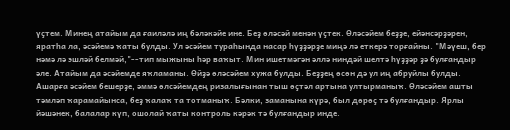үҫтем. Минең атайым да ғаиләлә иң бәләкәйе ине. Беҙ өләсәй менән үҫтек. Өләсәйем беҙҙе, ейәнсәрҙәрен, яратһа ла, әсәйемә ҡаты булды. Ул әсәйем тураһында насар һүҙҙәрҙе миңә лә еткерә торғайны. "Мәүеш, бер нәмә лә эшләй белмәй,"--тип мыжыны һәр ваҡыт. Мин ишетмәгән әллә ниндәй шелтә һүҙҙәр ҙә булғандыр әле. Атайым да әсәйемде яҡламаны. Өйҙә өләсәйем хужа булды. Беҙҙең өсөн дә ул иң абруйлы булды. Ашарға әсәйем бешерҙе, әммә өлсәйемдең ризалығынан тыш өҫтәл артына ултырманыҡ. Өләсәйем ашты тәмләп ҡарамайынса, беҙ ҡалаҡ та тотманыҡ. Бәлки, заманына күрә, был дөрөҫ тә булғандыр. Ярлы йәшәнек, балалар күп, ошолай ҡаты контроль кәрәк тә булғандыр инде.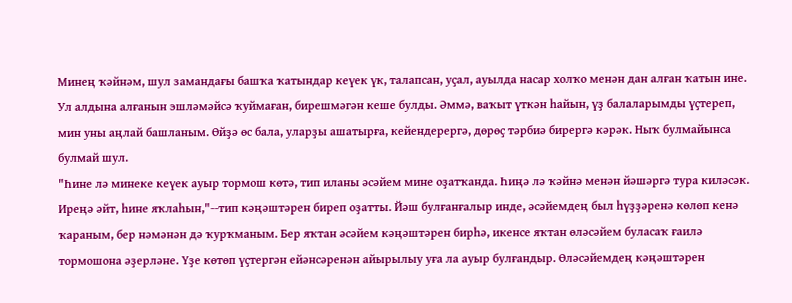Минең ҡәйнәм, шул замандағы башҡа ҡатындар кеүек үк, талапсан, уҫал, ауылда насар холҡо менән дан алған ҡатын ине. Ул алдына алғанын эшләмәйсә ҡуймаған, бирешмәгән кеше булды. Әммә, ваҡыт үткән һайын, үҙ балаларымды үҫтереп, мин уны аңлай башланым. Өйҙә өс бала, уларҙы ашатырға, кейендерергә, дөрөҫ тәрбиә бирергә кәрәк. Ныҡ булмайынса булмай шул.
"Һине лә минеке кеүек ауыр тормош көтә, тип иланы әсәйем мине оҙатҡанда. Һиңә лә ҡәйнә менән йәшәргә тура киләсәк. Иреңә әйт, һине яҡлаһын,"--тип кәңәштәрен биреп оҙатты. Йәш булғанғалыр инде, әсәйемдең был һүҙҙәренә көлөп кенә ҡараным, бер нәмәнән дә ҡурҡманым. Бер яҡтан әсәйем кәңәштәрен бирһә, икенсе яҡтан өләсәйем буласаҡ ғаилә тормошона әҙерләне. Үҙе көтөп үҫтергән ейәнсәренән айырылыу уға ла ауыр булғандыр. Өләсәйемдең кәңәштәрен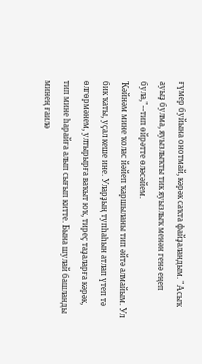ғүмер буйына онотмай, кәрәк саҡта файҙаландым. "Асыҡ ауыҙ булма, яуызлыҡты тик яуызлыҡ менән генә еңеп була,"--тип өйрәтте өләсәйем.
Ҡәйнәм мине ҡолас йәйеп ҡаршыланы тип әйтә алмайым. Ул бик ҡаты, уҫал кеше ине. Уларҙың тупһаһын атлап үтеп тә өлгөрмәнем, ултырырға ваҡыт юҡ, тиреҫ таҙаларға кәрәк, тип мине һарайға алып сығып китте. Бына шулай башланды минең ғаилә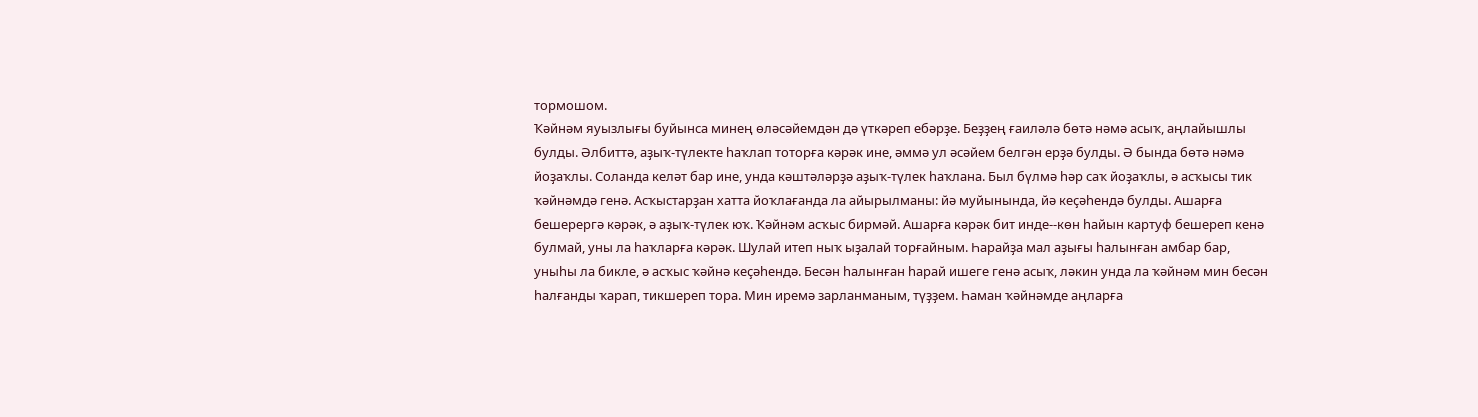тормошом.
Ҡәйнәм яуызлығы буйынса минең өләсәйемдән дә үткәреп ебәрҙе. Беҙҙең ғаиләлә бөтә нәмә асыҡ, аңлайышлы булды. Әлбиттә, аҙыҡ-түлекте һаҡлап тоторға кәрәк ине, әммә ул әсәйем белгән ерҙә булды. Ә бында бөтә нәмә йоҙаҡлы. Соланда келәт бар ине, унда кәштәләрҙә аҙыҡ-түлек һаҡлана. Был бүлмә һәр саҡ йоҙаҡлы, ә асҡысы тик ҡәйнәмдә генә. Асҡыстарҙан хатта йоҡлағанда ла айырылманы: йә муйынында, йә кеҫәһендә булды. Ашарға бешерергә кәрәк, ә аҙыҡ-түлек юҡ. Ҡәйнәм асҡыс бирмәй. Ашарға кәрәк бит инде--көн һайын картуф бешереп кенә булмай, уны ла һаҡларға кәрәк. Шулай итеп ныҡ ыҙалай торғайным. Һарайҙа мал аҙығы һалынған амбар бар, уныһы ла бикле, ә асҡыс ҡәйнә кеҫәһендә. Бесән һалынған һарай ишеге генә асыҡ, ләкин унда ла ҡәйнәм мин бесән һалғанды ҡарап, тикшереп тора. Мин иремә зарланманым, түҙҙем. Һаман ҡәйнәмде аңларға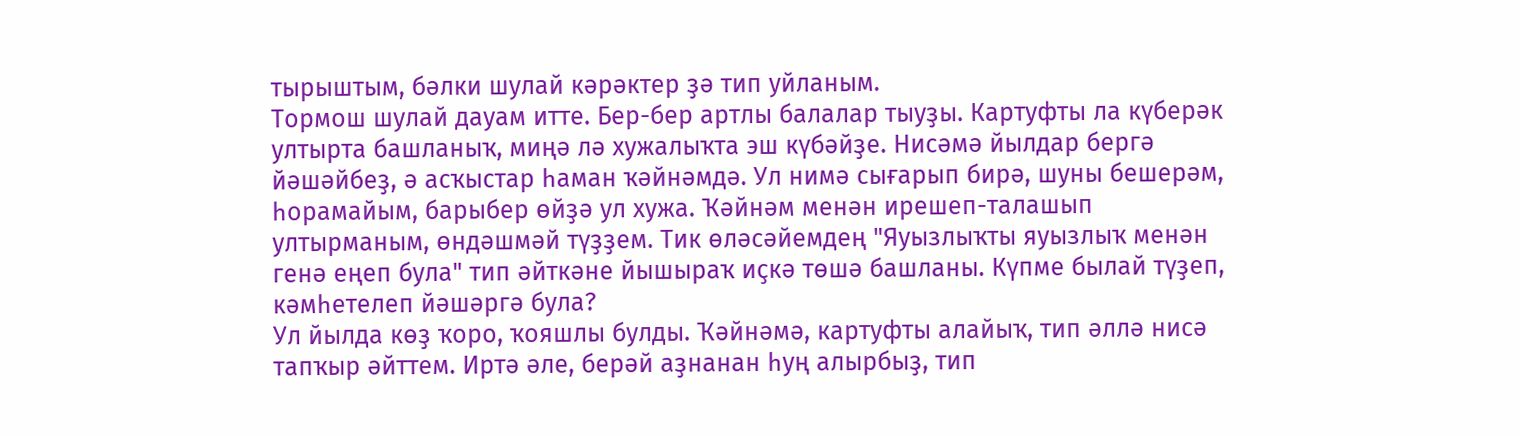тырыштым, бәлки шулай кәрәктер ҙә тип уйланым.
Тормош шулай дауам итте. Бер-бер артлы балалар тыуҙы. Картуфты ла күберәк ултырта башланыҡ, миңә лә хужалыҡта эш күбәйҙе. Нисәмә йылдар бергә йәшәйбеҙ, ә асҡыстар һаман ҡәйнәмдә. Ул нимә сығарып бирә, шуны бешерәм, һорамайым, барыбер өйҙә ул хужа. Ҡәйнәм менән ирешеп-талашып ултырманым, өндәшмәй түҙҙем. Тик өләсәйемдең "Яуызлыҡты яуызлыҡ менән генә еңеп була" тип әйткәне йышыраҡ иҫкә төшә башланы. Күпме былай түҙеп, кәмһетелеп йәшәргә була?
Ул йылда көҙ ҡоро, ҡояшлы булды. Ҡәйнәмә, картуфты алайыҡ, тип әллә нисә тапҡыр әйттем. Иртә әле, берәй аҙнанан һуң алырбыҙ, тип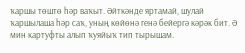ҡаршы төштө һәр ваҡыт. Әйткәнде яртамай, шулай ҡаршылаша һәр саҡ, уның көйөнә генә бейергә кәрәк бит. Ә мин картуфты алып ҡуяйыҡ тип тырышам.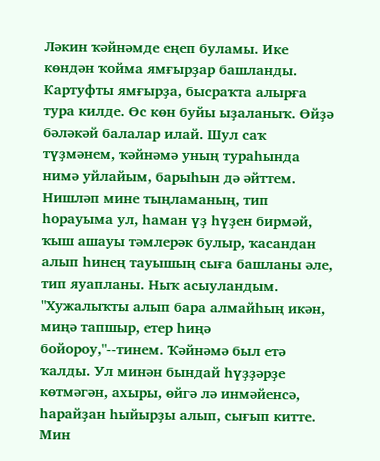Ләкин ҡәйнәмде еңеп буламы. Ике көндән ҡойма ямғырҙар башланды. Картуфты ямғырҙа, бысраҡта алырға тура килде. Өс көн буйы ыҙаланыҡ. Өйҙә бәләкәй балалар илай. Шул саҡ түҙмәнем, ҡәйнәмә уның тураһында нимә уйлайым, барыһын дә әйттем. Нишләп мине тыңламаның, тип һорауыма ул, һаман үҙ һүҙен бирмәй, ҡыш ашауы тәмлерәк булыр, ҡасандан алып һинең тауышың сыға башланы әле, тип яуапланы. Ныҡ асыуландым. "Хужалыҡты алып бара алмайһың икән, миңә тапшыр, етер һиңә бойороу,"--тинем. Ҡәйнәмә был етә ҡалды. Ул минән бындай һүҙҙәрҙе көтмәгән, ахыры, өйгә лә инмәйенсә, һарайҙан һыйырҙы алып, сығып китте. Мин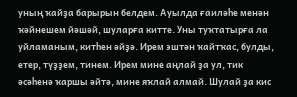уның ҡайҙа барырын белдем. Ауылда ғаиләһе менән ҡәйнешем йәшәй, шуларға китте. Уны туҡтатырға ла уйламаным, китһен әйҙә. Ирем эштән ҡайтҡас, булды, етер, түҙҙем, тинем. Ирем мине аңлай ҙа ул, тик әсәһенә ҡаршы әйтә, мине яҡлай алмай. Шулай ҙа кис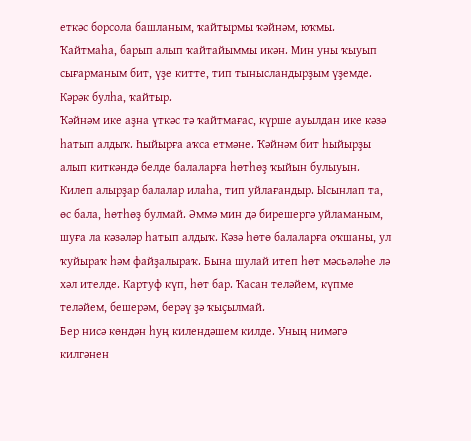еткәс борсола башланым, ҡайтырмы ҡәйнәм, юҡмы. Ҡайтмаһа, барып алып ҡайтайыммы икән. Мин уны ҡыуып сығарманым бит, үҙе китте, тип тынысландырҙым үҙемде. Кәрәк булһа, ҡайтыр.
Ҡәйнәм ике аҙна үткәс тә ҡайтмағас, күрше ауылдан ике кәзә һатып алдыҡ. Һыйырға аҡса етмәне. Ҡәйнәм бит һыйырҙы алып киткәндә белде балаларға һөтһөҙ ҡыйын булыуын. Килеп алырҙар балалар илаһа, тип уйлағандыр. Ысынлап та, өс бала, һөтһөҙ булмай. Әммә мин дә бирешергә уйламаным, шуға ла кәзәләр һатып алдыҡ. Кәзә һөтө балаларға оҡшаны, ул ҡуйыраҡ һәм файҙалыраҡ. Бына шулай итеп һөт мәсьәләһе лә хәл ителде. Картуф күп, һөт бар. Ҡасан теләйем, күпме теләйем, бешерәм, берәү ҙә ҡыҫылмай.
Бер нисә көндән һуң килендәшем килде. Уның нимәгә килгәнен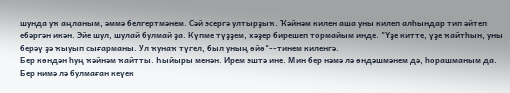шунда уҡ аңланым, әммә белгертмәнем. Сәй эсергә ултырҙыҡ. Ҡәйнәм килен аша уны килеп алһындар тип әйтеп ебәргән икән. Эйе шул, шулай булмай ҙа. Күпме түҙҙем, хәҙер бирешеп тормайым инде. "Үҙе китте, үҙе ҡайтһын, уны берәү ҙә ҡыуып сығарманы. Ул ҡунаҡ түгел, был уның өйө"--тинем киленгә.
Бер көндән һуң ҡәйнәм ҡайтты. Һыйыры менән. Ирем эштә ине. Мин бер нәмә лә өндәшмәнем дә, һорашманым да. Бер нимә лә булмаған кеүек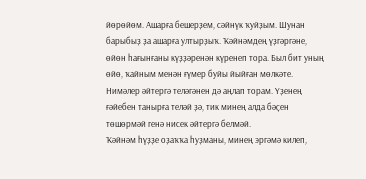йөрөйөм. Ашарға бешерҙем, сәйнүк ҡуйҙым. Шунан барыбыҙ ҙа ашарға ултырҙыҡ. Ҡәйнәмдең үҙгәргәне, өйөн һағынғаны күҙҙәренән күренеп тора. Был бит уның өйө, ҡайным менән ғүмер буйы йыйған мөлкәте. Нимәлер әйтергә теләгәнен дә аңлап торам. Үҙенең ғәйебен танырға теләй ҙә, тик минең алда бәҫен төшөрмәй генә нисек әйтергә белмәй.
Ҡәйнәм һүҙҙе оҙаҡҡа һуҙманы, минең эргәмә килеп,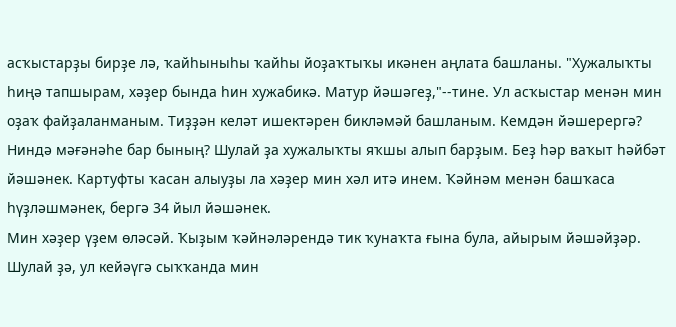асҡыстарҙы бирҙе лә, ҡайһыныһы ҡайһы йоҙаҡтыҡы икәнен аңлата башланы. "Хужалыҡты һиңә тапшырам, хәҙер бында һин хужабикә. Матур йәшәгеҙ,"--тине. Ул асҡыстар менән мин оҙаҡ файҙаланманым. Тиҙҙән келәт ишектәрен бикләмәй башланым. Кемдән йәшерергә? Ниндә мәғәнәһе бар бының? Шулай ҙа хужалыҡты яҡшы алып барҙым. Беҙ һәр ваҡыт һәйбәт йәшәнек. Картуфты ҡасан алыуҙы ла хәҙер мин хәл итә инем. Ҡәйнәм менән башҡаса һүҙләшмәнек, бергә 34 йыл йәшәнек.
Мин хәҙер үҙем өләсәй. Ҡыҙым ҡәйнәләрендә тик ҡунаҡта ғына була, айырым йәшәйҙәр. Шулай ҙә, ул кейәүгә сыҡҡанда мин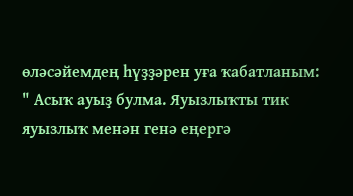өләсәйемдең һүҙҙәрен уға ҡабатланым: " Асыҡ ауыҙ булма. Яуызлыҡты тик яуызлыҡ менән генә еңергә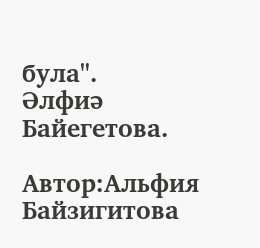була".
Әлфиә Байегетова.

Автор:Альфия Байзигитова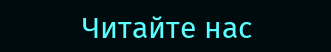Читайте нас